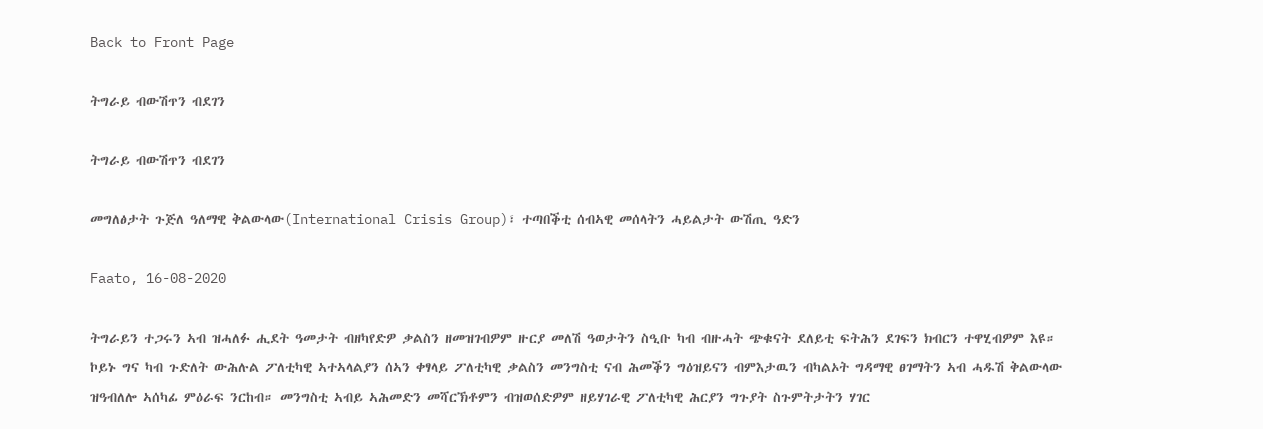Back to Front Page

ትግራይ ብውሽጥን ብደገን

ትግራይ ብውሽጥን ብደገን

መግለፅታት ጉጅለ ዓለማዊ ቅልውላው(International Crisis Group)፣ ተጣበቕቲ ሰብኣዊ መሰላትን ሓይልታት ውሽጢ ዓድን

Faato, 16-08-2020

ትግራይን ተጋሩን ኣብ ዝሓለፉ ሒደት ዓመታት ብዘካየድዎ ቃልስን ዘመዝገብዎም ዙርያ መለሽ ዓወታትን ስዒቡ ካብ ብዙሓት ጭቁናት ደለይቲ ፍትሕን ደገፍን ክብርን ተዋሂብዎም እዩ። ኮይኑ ግና ካብ ጉድለት ውሕሉል ፖለቲካዊ ኣተኣላልያን ሰኣን ቀፃላይ ፖለቲካዊ ቃልስን መንግስቲ ናብ ሕመቕን ግዕዝይናን ብምእታዉን ብካልኦት ግዳማዊ ፀገማትን ኣብ ሓዱሽ ቅልውላው ዝዓብለሎ ኣሰካፊ ምዕራፍ ንርከብ። መንግስቲ ኣብይ ኣሕመድን መሻርኽቶምን ብዝወሰድዎም ዘይሃገራዊ ፖለቲካዊ ሕርያን ግጉያት ስጉምትታትን ሃገር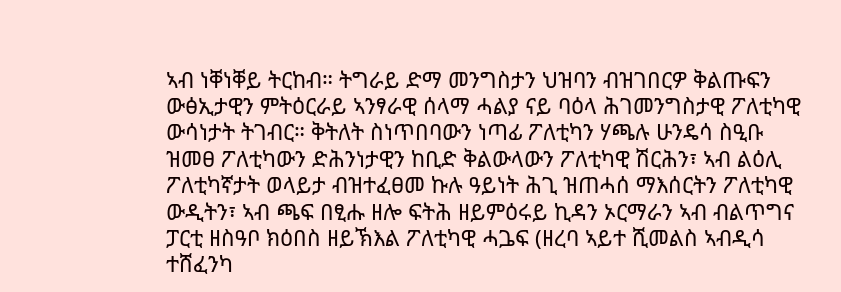ኣብ ነቐነቐይ ትርከብ። ትግራይ ድማ መንግስታን ህዝባን ብዝገበርዎ ቅልጡፍን ውፅኢታዊን ምትዕርራይ ኣንፃራዊ ሰላማ ሓልያ ናይ ባዕላ ሕገመንግስታዊ ፖለቲካዊ ውሳነታት ትገብር። ቅትለት ስነጥበባውን ነጣፊ ፖለቲካን ሃጫሉ ሁንዴሳ ስዒቡ ዝመፀ ፖለቲካውን ድሕንነታዊን ከቢድ ቅልውላውን ፖለቲካዊ ሽርሕን፣ ኣብ ልዕሊ ፖለቲካኛታት ወላይታ ብዝተፈፀመ ኩሉ ዓይነት ሕጊ ዝጠሓሰ ማእሰርትን ፖለቲካዊ ውዲትን፣ ኣብ ጫፍ በፂሑ ዘሎ ፍትሕ ዘይምዕሩይ ኪዳን ኦርማራን ኣብ ብልጥግና ፓርቲ ዘስዓቦ ክዕበስ ዘይኽእል ፖለቲካዊ ሓጔፍ (ዘረባ ኣይተ ሺመልስ ኣብዲሳ ተሸፈንካ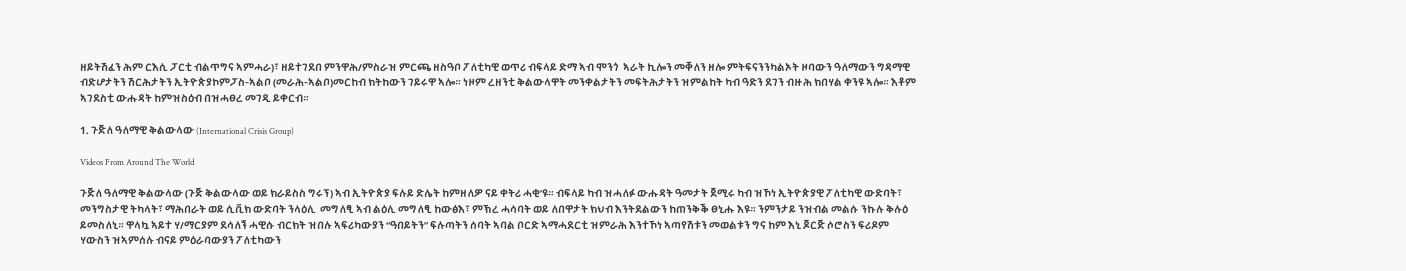ዘይትሽፈን ሕም ርእሲ ፓርቲ ብልጥግና ኣምሓራ)፣ ዘይተገደበ ምንዋሕ/ምስራዝ ምርጫ ዘስዓቦ ፖለቲካዊ ወጥሪ ብፍላይ ድማ ኣብ ሞንጎ  ኣራት ኪሎን መቐለን ዘሎ ምትፍናንንካልኦት ዞባውን ዓለማውን ግዳማዊ ብድሆታትን ሽርሕታትን ኢትዮጵያኮምፓስ-ኣልቦ (መራሕ-ኣልቦ)መርከብ ክትከውን ገይሩዋ ኣሎ። ነዞም ረዘንቲ ቅልውላዋት መንቀልታትን መፍትሕታትን ዝምልከት ካብ ዓድን ደገን ብዙሕ ክበሃል ቀንዩ ኣሎ። እቶም ኣገደስቲ ውሑዳት ከምዝስዕብ በዝሓፀረ መገዲ ይቀርብ።

1. ጉጅለ ዓለማዊ ቅልውላው (International Crisis Group)

Videos From Around The World

ጉጅለ ዓለማዊ ቅልውላው (ጉጅ ቅልውላው ወይ ክራይስስ ግሩፕ) ኣብ ኢትዮጵያ ፍሉይ ድሌት ከምዘለዎ ናይ ቀትሪ ሓቂ’ዩ። ብፍላይ ካብ ዝሓለፉ ውሑዳት ዓመታት ጀሚሩ ካብ ዝኾነ ኢትዮጵያዊ ፖለቲካዊ ውድባት፣ መንግስታዊ ትካላት፣ ማሕበራት ወይ ሲቪክ ውድባት ንላዕሊ  መግለፂ ኣብ ልዕሊ መግለፂ ከውፅእ፣ ምኽረ ሓሳባት ወይ ለበዋታት ክህብ እንትደልውን ከጠንቅቕ ፀኒሑ እዩ። ንምንታይ ንዝብል መልሱ ንኩሉ ቅሉዕ ይመስለኒ። ዋላኳ ኣይተ ሃ/ማርያም ደሳለኝ ሓዊሱ ብርክት ዝበሉ ኣፍሪካውያን “ዓበይትን” ፍሉጣትን ሰባት ኣባል ቦርድ ኣማሓደርቲ ዝምራሕ እንተኾነ ኣጣየሽቱን መወልቱን ግና ከም እኒ ጆርጅ ሶሮስን ፍሪዶም ሃውስን ዝኣምሰሉ ብናይ ምዕራባውያን ፖለቲካውን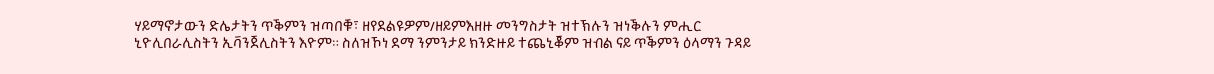ሃይማኖታውን ድሌታትን ጥቕምን ዝጣበቑ፣ ዘየደልዩዎም/ዘይምእዘዙ መንግስታት ዝተኽሉን ዝነቕሉን ምሒር ኒዮሊበራሊስትን ኢቫንጀሊስትን እዮም። ስለዝኾነ ደማ ንምንታይ ክንድዙይ ተጨኒቖም ዝብል ናይ ጥቕምን ዕላማን ጉዳይ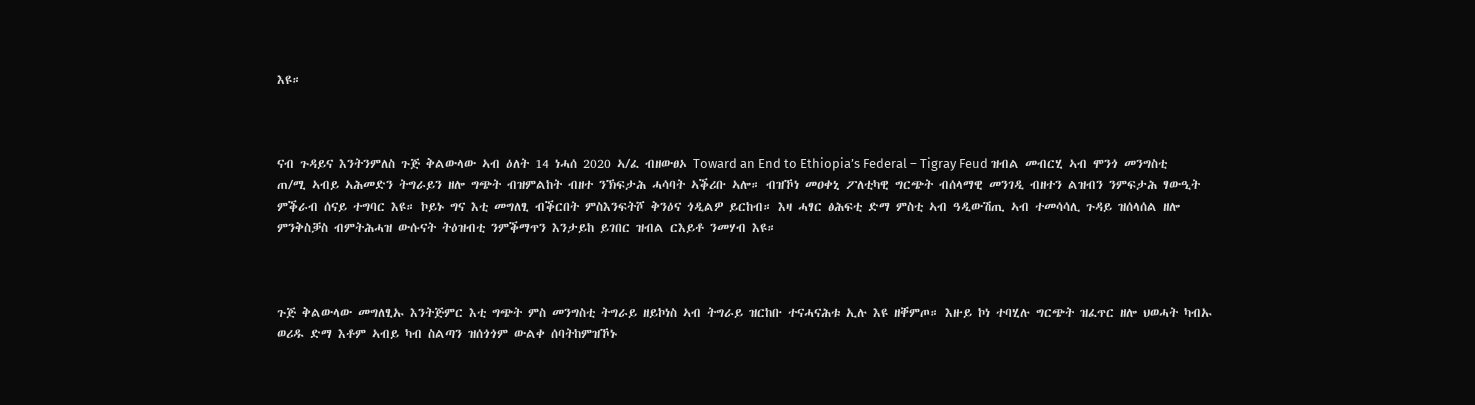እዩ።



ናብ ጉዳይና እንትንምለስ ጉጅ ቅልውላው ኣብ ዕለት 14 ነሓሰ 2020 ኣ/ፈ ብዘውፀኦ Toward an End to Ethiopia’s Federal – Tigray Feud ዝብል መብርሂ ኣብ ሞንጎ መንግስቲ ጠ/ሚ ኣብይ ኣሕመድን ትግራይን ዘሎ ግጭት ብዝምልከት ብዘተ ንኽፍታሕ ሓሳባት ኣቕሪቡ ኣሎ። ብዝኾነ መዐቀኒ ፖለቲካዊ ግርጭት ብሰላማዊ መንገዲ ብዘተን ልዝብን ንምፍታሕ ፃውዒት ምቕራብ ሰናይ ተግባር እዩ። ኮይኑ ግና እቲ መግለፂ ብቕርበት ምስእንፍትሾ ቅንዕና ጎዲልዎ ይርከብ። እዛ ሓፃር ፅሕፍቲ ድማ ምስቲ ኣብ ዓዲውሽጢ ኣብ ተመሳሳሊ ጉዳይ ዝሰላሰል ዘሎ ምንቅስቓስ ብምትሕሓዝ ውሱናት ትዕዝብቲ ንምቕማጥን እንታይከ ይገበር ዝብል ርእይቶ ንመሃብ እዩ።



ጉጅ ቅልውላው መግለፂኡ እንትጅምር እቲ ግጭት ምስ መንግስቲ ትግራይ ዘይኮነስ ኣብ ትግራይ ዝርከቡ ተናሓናሕቱ ኢሉ እዩ ዘቐምጦ። እዙይ ኮነ ተባሂሉ ግርጭት ዝፈጥር ዘሎ ህወሓት ካብኡ ወሪዱ ድማ እቶም ኣብይ ካብ ስልጣን ዝሰጎጎም ውልቀ ሰባትከምዝኾኑ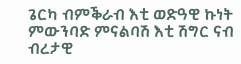ጌርካ ብምቕራብ እቲ ወድዓዊ ኩነት ምውንባድ ምናልባሽ እቲ ሽግር ናብ ብረታዊ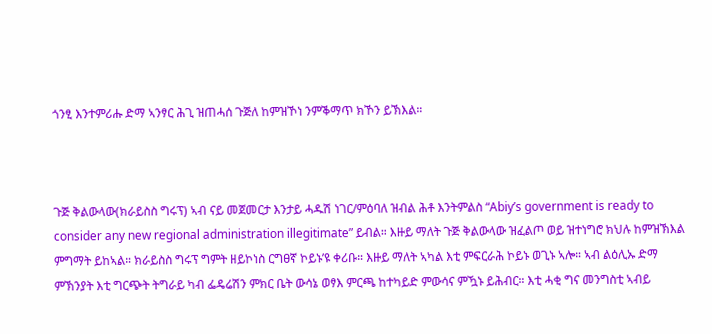ጎንፂ እንተምሪሑ ድማ ኣንፃር ሕጊ ዝጠሓሰ ጉጅለ ከምዝኾነ ንምቕማጥ ክኾን ይኽእል።



ጉጅ ቅልውላው(ክራይስስ ግሩፕ) ኣብ ናይ መጀመርታ እንታይ ሓዱሽ ነገር/ምዕባለ ዝብል ሕቶ እንትምልስ “Abiy’s government is ready to consider any new regional administration illegitimate” ይብል። እዙይ ማለት ጉጅ ቅልውላው ዝፈልጦ ወይ ዝተነግሮ ክህሉ ከምዝኽእል ምግማት ይከኣል። ክራይስስ ግሩፕ ግምት ዘይኮነስ ርግፀኛ ኮይኑ’ዩ ቀሪቡ። እዙይ ማለት ኣካል እቲ ምፍርራሕ ኮይኑ ወጊኑ ኣሎ። ኣብ ልዕሊኡ ድማ ምኽንያት እቲ ግርጭት ትግራይ ካብ ፌዴሬሽን ምክር ቤት ውሳኔ ወፃእ ምርጫ ከተካይድ ምውሳና ምዃኑ ይሕብር። እቲ ሓቂ ግና መንግስቲ ኣብይ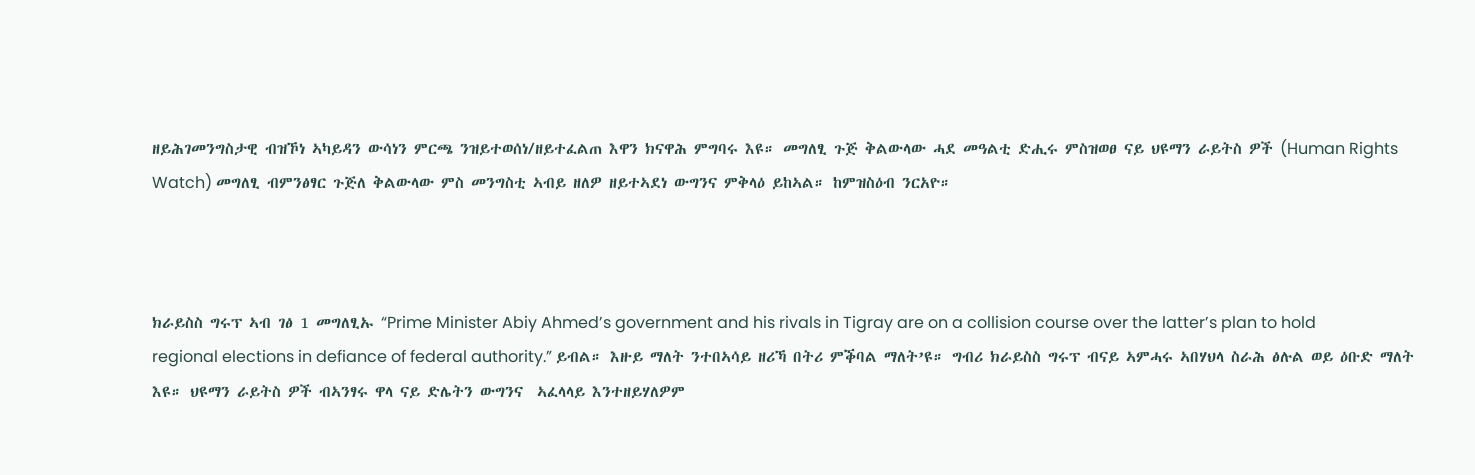ዘይሕገመንግስታዊ ብዝኾነ ኣካይዳን ውሳነን ምርጫ ንዝይተወሰነ/ዘይተፈልጠ እዋን ክናዋሕ ምግባሩ እዩ። መግለፂ ጉጅ ቅልውላው ሓደ መዓልቲ ድሒሩ ምስዝወፀ ናይ ህዩማን ራይትስ ዎች (Human Rights Watch) መግለፂ ብምንፅፃር ጉጅለ ቅልውላው ምስ መንግስቲ ኣብይ ዘለዎ ዘይተኣደነ ውግንና ምቅላዕ ይከኣል። ከምዝስዕብ ንርአዮ።



ክራይስስ ግሩፕ ኣብ ገፅ 1 መግለፂኡ “Prime Minister Abiy Ahmed’s government and his rivals in Tigray are on a collision course over the latter’s plan to hold regional elections in defiance of federal authority.” ይብል። እዙይ ማለት ንተበኣሳይ ዘሪኻ በትሪ ምቕባል ማለት’ዩ። ግብሪ ክራይስስ ግሩፕ ብናይ ኣምሓሩ ኣበሃህላ ስራሕ ፅሉል ወይ ዕቡድ ማለት እዩ። ህዩማን ራይትስ ዎች ብኣንፃሩ ዋላ ናይ ድሌትን ውግንና  ኣፈላላይ እንተዘይሃለዎም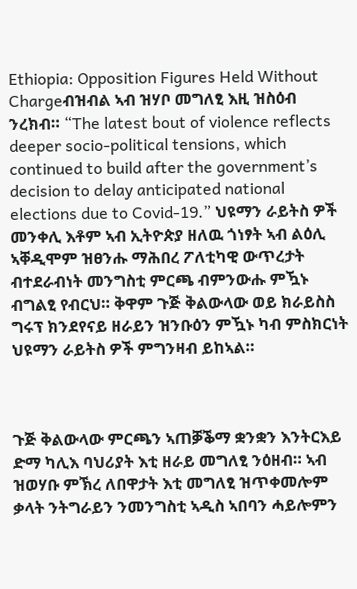Ethiopia: Opposition Figures Held Without Chargeብዝብል ኣብ ዝሃቦ መግለፂ እዚ ዝስዕብ ንረክብ። “The latest bout of violence reflects deeper socio-political tensions, which continued to build after the government’s decision to delay anticipated national elections due to Covid-19.” ህዩማን ራይትስ ዎች መንቀሊ እቶም ኣብ ኢትዮጵያ ዘለዉ ጎነፃት ኣብ ልዕሊ ኣቐዲሞም ዝፀንሑ ማሕበረ ፖለቲካዊ ውጥረታት ብተደራብነት መንግስቲ ምርጫ ብምንውሑ ምዃኑ ብግልፂ የብርህ። ቅዋም ጉጅ ቅልውላው ወይ ክራይስስ ግሩፕ ክንደየናይ ዘራይን ዝንቡዕን ምዃኑ ካብ ምስክርነት ህዩማን ራይትስ ዎች ምግንዛብ ይከኣል።



ጉጅ ቅልውላው ምርጫን ኣጠቓቕማ ቋንቋን እንትርእይ ድማ ካሊእ ባህሪያት እቲ ዘራይ መግለፂ ንዕዘብ። ኣብ ዝወሃቡ ምኽረ ለበዋታት እቲ መግለፂ ዝጥቀመሎም ቃላት ንትግራይን ንመንግስቲ ኣዲስ ኣበባን ሓይሎምን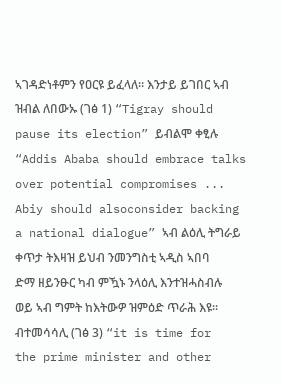ኣገዳድነቶምን የዐርዩ ይፈላለ። እንታይ ይገበር ኣብ ዝብል ለበውኡ (ገፅ 1) “Tigray should pause its election” ይብልሞ ቀፂሉ “Addis Ababa should embrace talks over potential compromises ... Abiy should alsoconsider backing a national dialogue” ኣብ ልዕሊ ትግራይ ቀጥታ ትእዛዝ ይህብ ንመንግስቲ ኣዲስ ኣበባ ድማ ዘይንፁር ካብ ምዃኑ ንላዕሊ እንተዝሓስብሉ ወይ ኣብ ግምት ከእትውዎ ዝምዕድ ጥራሕ እዩ። ብተመሳሳሊ (ገፅ 3) “it is time for the prime minister and other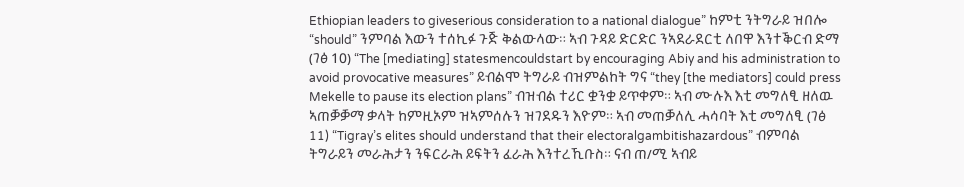Ethiopian leaders to giveserious consideration to a national dialogue” ከምቲ ንትግራይ ዝበሎ “should” ንምባል እውን ተሰኪፉ ጉጅ ቅልውላው። ኣብ ጉዳይ ድርድር ንኣደራደርቲ ለበዋ እንተቕርብ ድማ (ገፅ 10) “The [mediating] statesmencouldstart by encouraging Abiy and his administration to avoid provocative measures” ይብልሞ ትግራይ ብዝምልከት ግና “they [the mediators] could press Mekelle to pause its election plans” ብዝብል ተሪር ቋንቋ ይጥቀም። ኣብ ሙሉእ እቲ መግለፂ ዘለዉ ኣጠቓቓማ ቃላት ከምዚኦም ዝኣምሰሉን ዝገደዱን እዮም። ኣብ መጠቓለሊ ሓሳባት እቲ መግለፂ (ገፅ 11) “Tigray’s elites should understand that their electoralgambitishazardous” ብምባል ትግራይን መራሕታን ንፍርራሕ ይፍትን ፈራሕ እንተረኺቡስ። ናብ ጠ/ሚ ኣብይ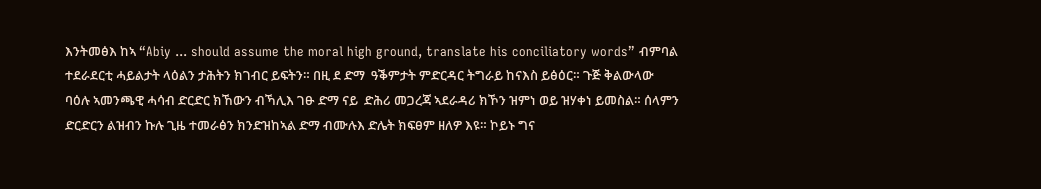እንትመፅእ ከኣ “Abiy ... should assume the moral high ground, translate his conciliatory words” ብምባል ተደራደርቲ ሓይልታት ላዕልን ታሕትን ክገብር ይፍትን። በዚ ደ ድማ  ዓቕምታት ምድርዳር ትግራይ ከናእስ ይፅዕር። ጉጅ ቅልውላው ባዕሉ ኣመንጫዊ ሓሳብ ድርድር ክኸውን ብኻሊእ ገፁ ድማ ናይ  ድሕሪ መጋረጃ ኣደራዳሪ ክኾን ዝምነ ወይ ዝሃቀነ ይመስል። ሰላምን ድርድርን ልዝብን ኩሉ ጊዜ ተመራፅን ክንድዝከኣል ድማ ብሙሉእ ድሌት ክፍፀም ዘለዎ እዩ። ኮይኑ ግና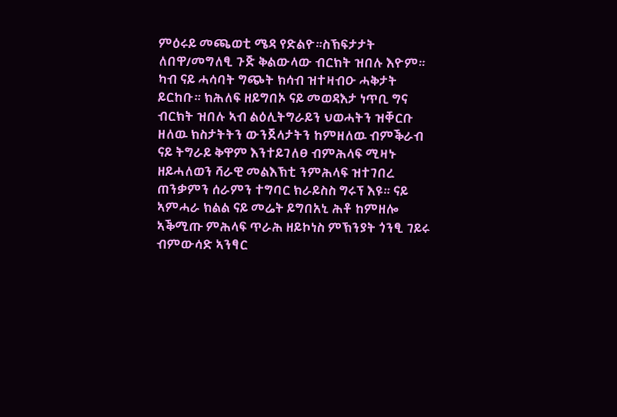ምዕሩይ መጫወቲ ሜዳ የድልዮ።ስኽፍታታት ለበዋ/መግለፂ ጉጅ ቅልውላው ብርክት ዝበሉ እዮም። ካብ ናይ ሓሳባት ግጭት ክሳብ ዝተዛብዑ ሓቅታት ይርከቡ። ክሕለፍ ዘይግበኦ ናይ መወዳእታ ነጥቢ ግና ብርክት ዝበሉ ኣብ ልዕሊትግራይን ህወሓትን ዝቐርቡ ዘለዉ ክስታትትን ውንጀላታትን ከምዘለዉ ብምቕራብ ናይ ትግራይ ቅዋም እንተይገለፀ ብምሕላፍ ሚዛኑ ዘይሓለወን ሻራዊ መልእኽቲ ንምሕላፍ ዝተገበረ ጠንቃምን ሰራምን ተግባር ክራይስስ ግሩፕ እዩ። ናይ ኣምሓራ ክልል ናይ መሬት ይግበአኒ ሕቶ ከምዘሎ ኣቕሚጡ ምሕላፍ ጥራሕ ዘይኮነስ ምኽንያት ጎንፂ ገይሩ ብምውሳድ ኣንፃር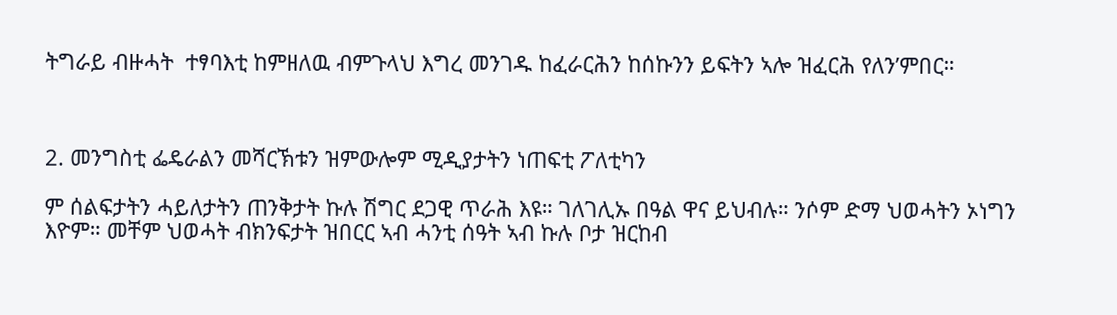ትግራይ ብዙሓት  ተፃባእቲ ከምዘለዉ ብምጉላህ እግረ መንገዱ ከፈራርሕን ከሰኩንን ይፍትን ኣሎ ዝፈርሕ የለን’ምበር።



2. መንግስቲ ፌዴራልን መሻርኽቱን ዝምውሎም ሚዲያታትን ነጠፍቲ ፖለቲካን

ም ሰልፍታትን ሓይለታትን ጠንቅታት ኩሉ ሽግር ደጋዊ ጥራሕ እዩ። ገለገሊኡ በዓል ዋና ይህብሉ። ንሶም ድማ ህወሓትን ኦነግን እዮም። መቸም ህወሓት ብክንፍታት ዝበርር ኣብ ሓንቲ ሰዓት ኣብ ኩሉ ቦታ ዝርከብ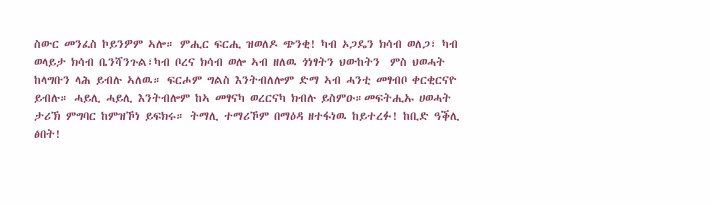ስውር መንፈስ ኮይንዎም ኣሎ። ምሒር ፍርሒ ዝወለዶ ጭንቂ! ካብ ኦጋዴን ክሳብ ወለጋ፣ ካብ ወላይታ ክሳብ ቤንሻንጉል፣ካብ ቦረና ክሳብ ወሎ ኣብ ዘለዉ ጎነፃትን ህውከትን  ምስ ህወሓት ከላግቡን ላሕ ይብሉ ኣለዉ። ፍርሖም ግልስ እንትብለሎም ድማ ኣብ ሓንቲ መፃብቦ ቀርቂርናዮ ይብሉ። ሓይሊ ሓይሊ እንትብሎም ከኣ መፃናካ ወረርናካ ክብሉ ይስምዑ።መፍትሒኡ ሀወሓት ታሪኽ ምግባር ከምዝኾነ ይፍክሩ። ትማሊ ተማሪኾም በማዕዳ ዘተፋነዉ ከይተረፉ! ከቢድ ዓቕሊ ፅበት!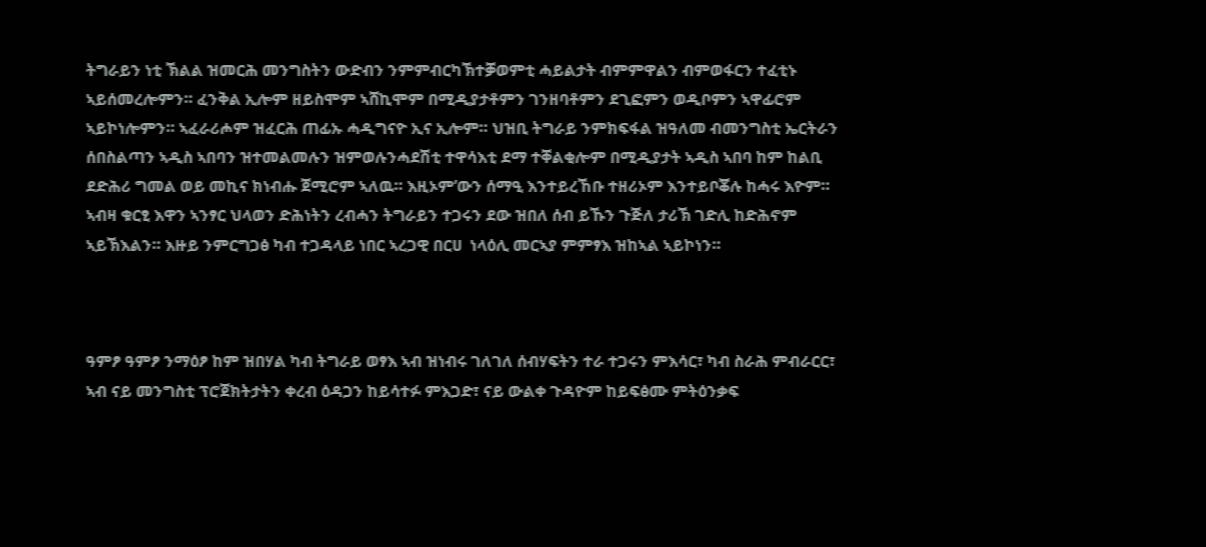ትግራይን ነቲ ኽልል ዝመርሕ መንግስትን ውድብን ንምምብርካኽተቓወምቲ ሓይልታት ብምምዋልን ብምወፋርን ተፈቲኑ ኣይሰመረሎምን። ፈንቅል ኢሎም ዘይስሞም ኣሸኪሞም በሚዲያታቶምን ገንዘባቶምን ደጊፎምን ወዲቦምን ኣዋፊሮም ኣይኮነሎምን። ኣፈራሪሖም ዝፈርሕ ጠፊኡ ሓዲግናዮ ኢና ኢሎም። ህዝቢ ትግራይ ንምክፍፋል ዝዓለመ ብመንግስቲ ኤርትራን ሰበስልጣን ኣዲስ ኣበባን ዝተመልመሉን ዝምወሉንሓደሽቲ ተዋሳእቲ ደማ ተቐልቂሎም በሚዲያታት ኣዲስ ኣበባ ከም ከልቢ ደድሕሪ ግመል ወይ መኪና ክነብሑ ጀሚሮም ኣለዉ። እዚኦም’ውን ሰማዒ እንተይረኸቡ ተዘሪኦም እንተይቦቖሉ ከሓሩ እዮም። ኣብዛ ቁርፂ እዋን ኣንፃር ህላወን ድሕነትን ረብሓን ትግራይን ተጋሩን ደው ዝበለ ሰብ ይኹን ጉጅለ ታሪኽ ገድሊ ከድሕኖም ኣይኽእልን። እዙይ ንምርግጋፅ ካብ ተጋዳላይ ነበር ኣረጋዊ በርሀ  ነላዕሊ መርኣያ ምምፃእ ዝከኣል ኣይኮነን።



ዓምፆ ዓምፆ ንማዕፆ ከም ዝበሃል ካብ ትግራይ ወፃእ ኣብ ዝነብሩ ገለገለ ሰብሃፍትን ተራ ተጋሩን ምእሳር፣ ካብ ስራሕ ምብራርር፣ ኣብ ናይ መንግስቲ ፕሮጀክትታትን ቀረብ ዕዳጋን ከይሳተፉ ምእጋድ፣ ናይ ውልቀ ጉዳዮም ከይፍፅሙ ምትዕንቃፍ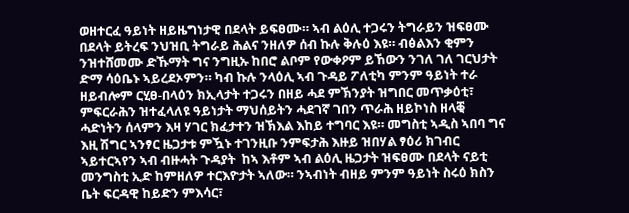ወዘተርፈ ዓይነት ዘይዜግነታዊ በደላት ይፍፀሙ። ኣብ ልዕሊ ተጋሩን ትግራይን ዝፍፀሙ በደላት ይትረፍ ንህዝቢ ትግራይ ሕልና ንዘለዎ ሰብ ኩሉ ቅሉዕ እዩ። ብፅልእን ቂምን ንዝተሸመሙ ድኹማት ግና ንግዚኡ ከበሮ ልቦም የውቀዖም ይኸውን ንገለ ገለ ገርህታት ድማ ሳዕቤኑ ኣይረደኦምን። ካብ ኩሉ ንላዕሊ ኣብ ጉዳይ ፖለቲካ ምንም ዓይነት ተራ ዘይብሎም ርሂፀ-በላዕን ክኢላታት ተጋሩን በዘይ ሓደ ምኽንያት ዝግበር መጥቃዕቲ፣ ምፍርራሕን ዝተፈላለዩ ዓይነታት ማህሰይትን ሓደገኛ ገበን ጥራሕ ዘይኮነስ ዘላቒ ሓድነትን ሰላምን እዛ ሃገር ክፈታተን ዝኽእል እከይ ተግባር እዩ። መግስቲ ኣዲስ ኣበባ ግና እዚ ሽግር ኣንፃር ዜጋታቱ ምዃኑ ተገንዚቡ ንምፍታሕ እዙይ ዝበሃል ፃዕሪ ክገብር ኣይተርኣየን ኣብ ብዙሓት ጉዳያት  ከኣ እቶም ኣብ ልዕሊ ዜጋታት ዝፍፀሙ በደላት ናይቲ መንግስቲ ኢድ ከምዘለዎ ተርእዮታት ኣለው። ንኣብነት ብዘይ ምንም ዓይነት ስሩዕ ክስን ቤት ፍርዳዊ ከይድን ምእሳር፣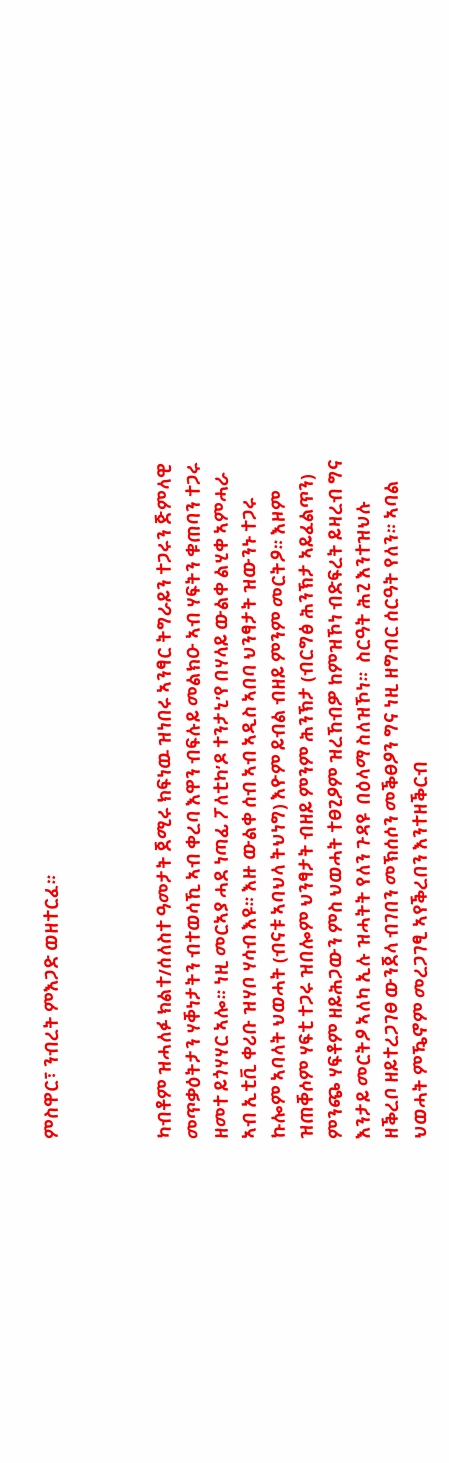ምስዋር፣ ንብረት ምእጋድ ወዘተርፈ።



ካብቶም ዝሓለፉ ክልተ/ሰለስተ ዓመታት ጀሚሩ ክፍነዉ ዝነበሩ ኣንፃር ትግራይን ተጋሩን ጅምላዊ መጥቃዕትታን ሃቐነታትን ብተወሳኺ ኣብ ቀረባ እዋን ብፍሉይ መልክዑ ኣብ ሃፍትን ቁጠባን ተጋሩ ዘመተ ይጎሃሃር ኣሎ። ነዚ መርኣያ ሓደ ነጣፊ ፖለቲካ’ዶ ተንታኒ’የ በሃላይ ውልቀ ልሂቀ ኣምሓራ ኣብ ኢቲቪ ቀሪቡ ዝሃቦ ሃሳብ እዩ። እዙ ውልቀ ሰብ ኣብ ኣዲስ ኣበባ ህንፃታት ዝውንኑ ተጋሩ ኩሎም ኣባላት ህወሓት (ብናቱ ኣባህላ ትህነግ) እዮም ይብል ብዘይ ምንም መርትዖ። እዞም ዝጠቐሶም ሃፍቲ ተጋሩ ዝበሎም ህንፃታት ብዘይ ምንም ሕንኽታ (ብርግፅ ሕንኽታ ኣይፈልጥን) ምንጭ ሃፍቶም ዘይሕጋውን ምስ ህወሓት ተፀጊዖም ዝረኸብዎ ከምዝኾነ ብድፍረት ይዛረብ ግና እንታይ መርትዖ ኣለካ ኢሉ ዝሓትት የለን ጉዳዩ  በዕላማ ስለዝኾነ።  ስርዓት ሕጊ እንተዝህሉ ዘቕረቦ ዘይተረጋገፀ ውንጀላ ብገበን መኽሰሶን መቕፀዖን ግና ነዚ ዘግብር ሰርዓት የለን። ኣባል ህወሓት ምዄኖም መረጋገፂ ኣየቕረበን እንተዘቕርብ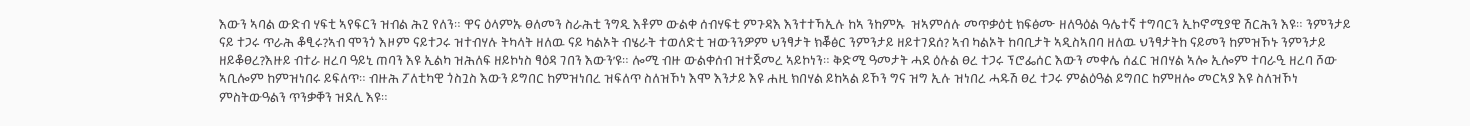እውን ኣባል ውድብ ሃፍቲ ኣየፍርን ዝብል ሕጊ የለን። ዋና ዕላምኡ ፀለመን ስራሕቲ ንግዲ እቶም ውልቀ ሰብሃፍቲ ምጉዳእ እንተተኻኢሉ ከኣ ንከምኡ  ዝኣምሰሉ መጥቃዕቲ ክፍፅሙ ዘለዓዕል ዓሌተኛ ተግባርን ኢኮኖሚያዊ ሽርሕን እዩ። ንምንታይ ናይ ተጋሩ ጥራሕ ቆፂሩ?ኣብ ሞንጎ እዞም ናይተጋሩ ዝተብሃሉ ትካላት ዘለዉ ናይ ካልኦት ብሄራት ተወለድቲ ዝውንንዎም ህንፃታት ክቖፅር ንምንታይ ዘይተገደሰ? ኣብ ካልኦት ከባቢታት ኣዲስኣበባ ዘለዉ ህንፃታትከ ናይመን ከምዝኾኑ ንምንታይ ዘይቆፀረ?እዙይ ብተራ ዘረባ ዓይኒ ጠባን እዩ ኢልካ ዝሕለፍ ዘይኮነስ ፃዕዳ ገበን እውን’ዩ። ሎሚ ብዙ ውልቀሰብ ዝተጀመረ ኣይኮነን። ቅድሚ ዓመታት ሓደ ዕሉል ፀረ ተጋሩ ፕሮፌሰር እውን መቀሌ ሰፈር ዝበሃል ኣሎ ኢሎም ተባራዒ ዘረባ ሾው ኣቢሎም ከምዝነበሩ ይፍለጥ። ብዙሕ ፖለቲካዊ ጎስጓስ እውን ይግበር ከምዝነበረ ዝፍለጥ ስለዝኾነ እሞ እንታይ እዩ ሐዚ ክበሃል ይከኣል ይኾን ግና ዝግ ኢሉ ዝነበረ ሓዱሽ ፀረ ተጋሩ ምልዕዓል ይግበር ከምዘሎ መርኣያ እዩ ስለዝኾነ ምስትውዓልን ጥንቃቐን ዝደሊ እዩ።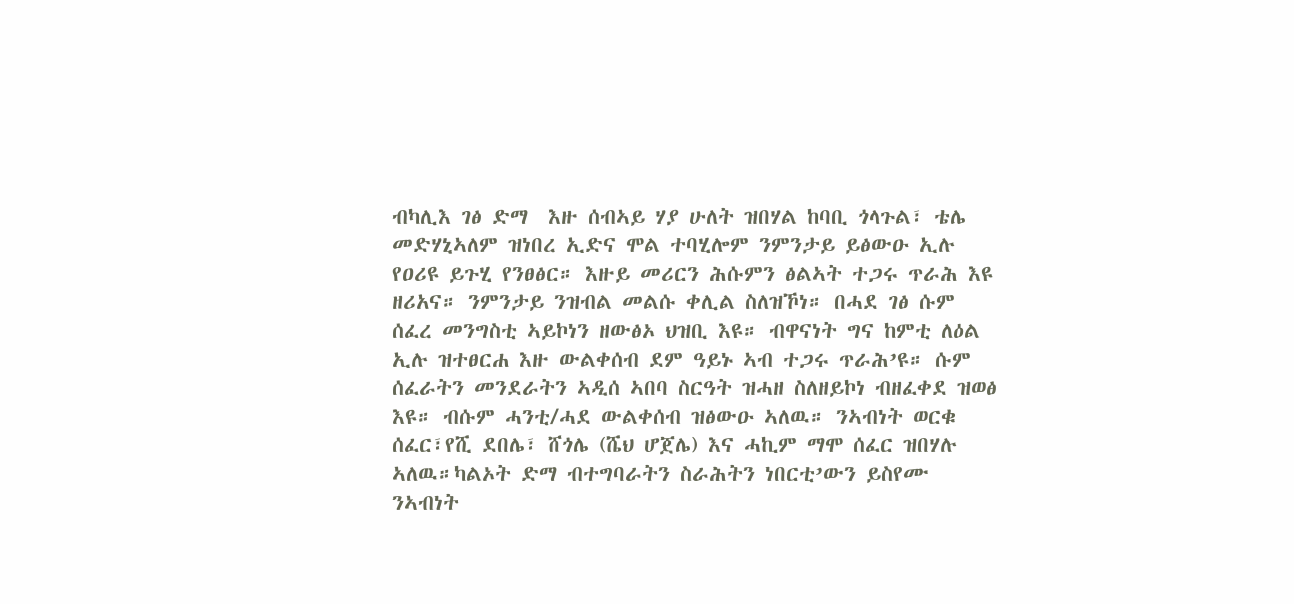ብካሊእ ገፅ ድማ  እዙ ሰብኣይ ሃያ ሁለት ዝበሃል ከባቢ ጎላጉል፣ ቴሌ መድሃኒኣለም ዝነበረ ኢድና ሞል ተባሂሎም ንምንታይ ይፅውዑ ኢሉ የዐሪዩ ይጉሂ የንፀፅር። እዙይ መሪርን ሕሱምን ፅልኣት ተጋሩ ጥራሕ እዩ ዘሪአና። ንምንታይ ንዝብል መልሱ ቀሊል ስለዝኾነ። በሓደ ገፅ ሱም ሰፈረ መንግስቲ ኣይኮነን ዘውፅኦ ህዝቢ እዩ። ብዋናነት ግና ከምቲ ለዕል ኢሉ ዝተፀርሐ እዙ ውልቀሰብ ደም ዓይኑ ኣብ ተጋሩ ጥራሕ’ዩ። ሱም ሰፈራትን መንደራትን ኣዲሰ ኣበባ ስርዓት ዝሓዘ ስለዘይኮነ ብዘፈቀደ ዝወፅ እዩ። ብሱም ሓንቲ/ሓደ ውልቀሰብ ዝፅውዑ ኣለዉ። ንኣብነት ወርቁ ሰፈር፣የሺ ደበሌ፣ ሸጎሌ (ሼህ ሆጀሌ) እና ሓኪም ማሞ ሰፈር ዝበሃሉ ኣለዉ።ካልኦት ድማ ብተግባራትን ስራሕትን ነበርቲ’ውን ይስየሙ ንኣብነት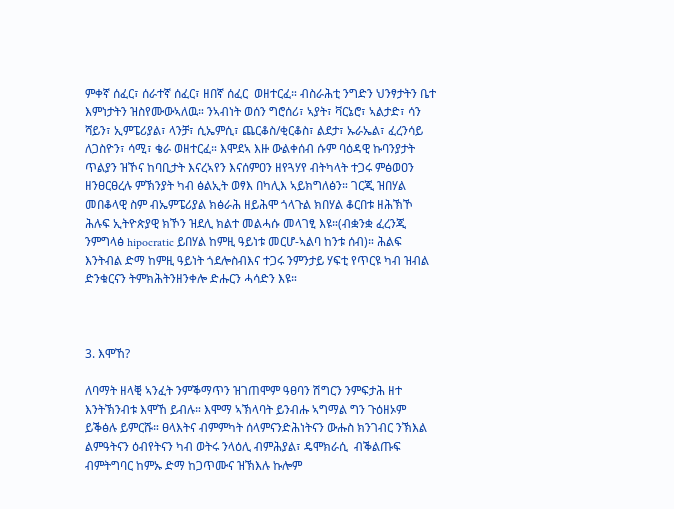ምቀኛ ሰፈር፣ ሰራተኛ ሰፈር፣ ዘበኛ ሰፈር  ወዘተርፈ። ብስራሕቲ ንግድን ህንፃታትን ቤተ እምነታትን ዝስየሙውኣለዉ። ንኣብነት ወሰን ግሮሰሪ፣ ኣያት፣ ቫርኔሮ፣ ኣልታድ፣ ሳን ሻይን፣ ኢምፔሪያል፣ ላንቻ፣ ሲኤምሲ፣ ጨርቆስ/ቂርቆስ፣ ልደታ፣ ኡራኤል፣ ፈረንሳይ ለጋስዮን፣ ሳሚ፣ ቄራ ወዘተርፈ። እሞደኣ እዙ ውልቀሰብ ሱም ባዕዳዊ ኩባንያታት ጥልያን ዝኾና ከባቢታት እናረኣየን እናሰምዐን ዘየጓሃየ ብትካላት ተጋሩ ምፅወዐን ዘንፀርፀረሉ ምኽንያት ካብ ፅልኢት ወፃእ በካሊእ ኣይክግለፅን። ገርጂ ዝበሃል መበቆላዊ ስም ብኤምፔሪያል ክፅራሕ ዘይሕሞ ጎላጉል ክበሃል ቆርበቱ ዘሕኽኾ ሕሉፍ ኢትዮጵያዊ ክኾን ዝደሊ ክልተ መልሓሱ መላገፂ እዩ።(ብቋንቋ ፈረንጂ ንምግላፅ hipocratic ይበሃል ከምዚ ዓይነቱ መርሆ-ኣልባ ከንቱ ሰብ)። ሕልፍ እንትብል ድማ ከምዚ ዓይነት ጎደሎስብእና ተጋሩ ንምንታይ ሃፍቲ የጥርዩ ካብ ዝብል ድንቁርናን ትምክሕትንዘንቀሎ ድሑርን ሓሳድን እዩ።



3. እሞኸ?

ለባማት ዘላቒ ኣንፈት ንምቕማጥን ዝገጠሞም ዓፀባን ሽግርን ንምፍታሕ ዘተ እንትኽንብቱ እሞኸ ይብሉ። እሞማ ኣኽላባት ይንብሑ ኣግማል ግን ጉዕዘኦም ይቕፅሉ ይምርሹ። ፀላእትና ብምምካት ሰላምናንድሕነትናን ውሑስ ክንገብር ንኽእል ልምዓትናን ዕብየትናን ካብ ወትሩ ንላዕሊ ብምሕያል፣ ዴሞክራሲ  ብቕልጡፍ ብምትግባር ከምኡ ድማ ከጋጥሙና ዝኽእሉ ኩሎም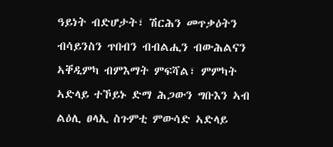ዓይነት ብድሆታት፣ ሽርሕን መጥቃዕትን ብሳይንስን ጥበብን ብብልሒን ብውሕልናን ኣቐዲምካ ብምእማት ምፍሻል፣ ምምካት  ኣድላይ ተኾይኑ ድማ ሕጋውን ግቡእን ኣብ ልዕሊ ፀላኢ ስጉምቲ ምውሳድ ኣድላይ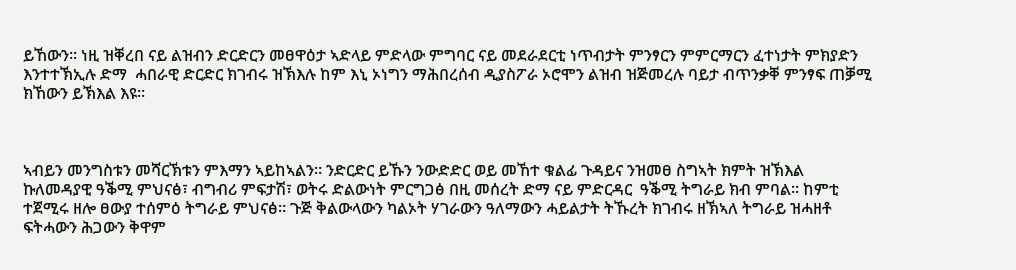ይኸውን። ነዚ ዝቐረበ ናይ ልዝብን ድርድርን መፀዋዕታ ኣድላይ ምድላው ምግባር ናይ መደራደርቲ ነጥብታት ምንፃርን ምምርማርን ፈተነታት ምክያድን እንተተኽኢሉ ድማ  ሓበራዊ ድርድር ክገብሩ ዝኽእሉ ከም እኒ ኦነግን ማሕበረሰብ ዲያስፖራ ኦሮሞን ልዝብ ዝጅመረሉ ባይታ ብጥንቃቐ ምንፃፍ ጠቓሚ ክኸውን ይኽእል እዩ።



ኣብይን መንግስቱን መሻርኽቱን ምእማን ኣይከኣልን። ንድርድር ይኹን ንውድድር ወይ መኸተ ቁልፊ ጉዳይና ንዝመፀ ስግኣት ክምት ዝኽእል ኩለመዳያዊ ዓቕሚ ምህናፅ፣ ብግብሪ ምፍታሽ፣ ወትሩ ድልውነት ምርግጋፅ በዚ መሰረት ድማ ናይ ምድርዳር  ዓቕሚ ትግራይ ክብ ምባል። ከምቲ ተጀሚሩ ዘሎ ፀውያ ተሰምዕ ትግራይ ምህናፅ። ጉጅ ቅልውላውን ካልኦት ሃገራውን ዓለማውን ሓይልታት ትኹረት ክገብሩ ዘኽኣለ ትግራይ ዝሓዘቶ ፍትሓውን ሕጋውን ቅዋም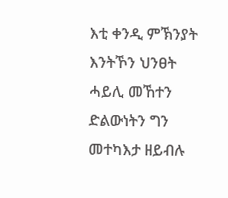እቲ ቀንዲ ምኽንያት እንትኾን ህንፀት ሓይሊ መኸተን ድልውነትን ግን መተካእታ ዘይብሉ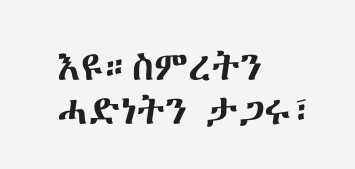እዩ።ስምረትን ሓድነትን ታጋሩ፣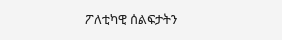ፖለቲካዊ ሰልፍታትን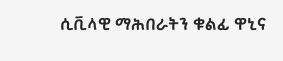ሲቪላዊ ማሕበራትን ቁልፊ ዋኒና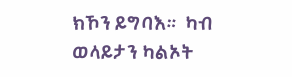ክኾን ይግባእ።  ካብ ወላይታን ካልኦት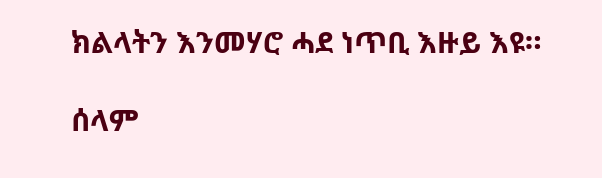ክልላትን እንመሃሮ ሓደ ነጥቢ እዙይ እዩ።

ሰላም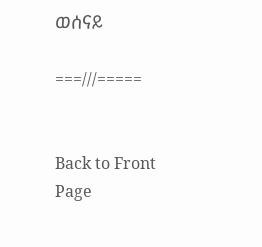ወሰናይ

===///=====


Back to Front Page